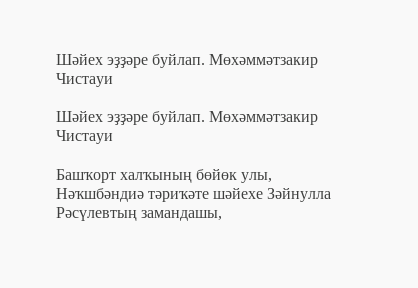Шәйех эҙҙәре буйлап. Мөхәммәтзакир Чистауи

Шәйех эҙҙәре буйлап. Мөхәммәтзакир Чистауи

Башҡорт халҡының бөйөк улы, Нәҡшбәндиә тәриҡәте шәйехе Зәйнулла Рәсүлевтың замандашы,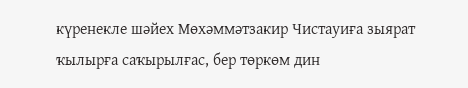күренекле шәйех Мөхәммәтзакир Чистауиға зыярат ҡылырға саҡырылғас, бер төркөм дин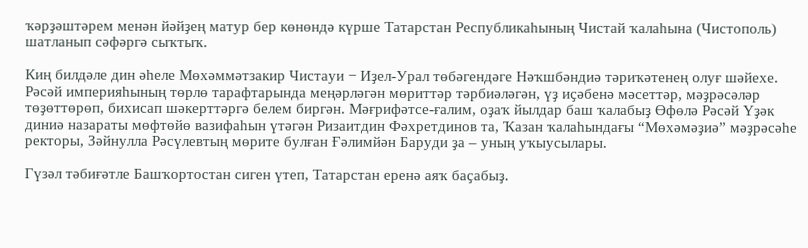ҡәрҙәштәрем менән йәйҙең матур бер көнөндә күрше Татарстан Республикаһының Чистай ҡалаһына (Чистополь) шатланып сәфәргә сыҡтыҡ.

Киң билдәле дин әһеле Мөхәммәтзакир Чистауи − Иҙел-Урал төбәгендәге Нәҡшбәндиә тәриҡәтенең олуғ шәйехе. Рәсәй империяһының төрлө тарафтарында меңәрләгән мөриттәр тәрбиәләгән, үҙ иҫәбенә мәсеттәр, мәҙрәсәләр төҙөттөрөп, бихисап шәкерттәргә белем биргән. Мәғрифәтсе-ғалим, оҙаҡ йылдар баш ҡалабыҙ Өфөлә Рәсәй Үҙәк диниә назараты мөфтөйө вазифаһын үтәгән Ризаитдин Фәхретдинов та, Ҡазан ҡалаһындағы “Мөхәмәҙиә” мәҙрәсәһе ректоры, Зәйнулла Рәсүлевтың мөрите булған Ғәлимйән Баруди ҙа – уның уҡыусылары.

Гүзәл тәбиғәтле Башҡортостан сиген үтеп, Татарстан еренә аяҡ баҫабыҙ.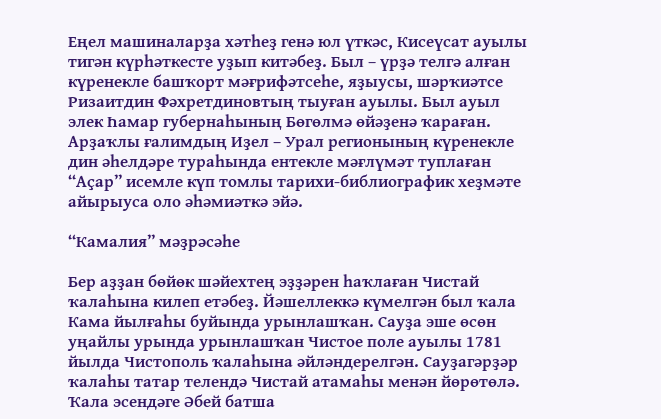Еңел машиналарҙа хәтһеҙ генә юл үткәс, Кисеүсат ауылы тигән күрһәткесте уҙып китәбеҙ. Был – үрҙә телгә алған күренекле башҡорт мәғрифәтсеһе, яҙыусы, шәрҡиәтсе Ризаитдин Фәхретдиновтың тыуған ауылы. Был ауыл элек Һамар губернаһының Бөгөлмә өйәҙенә ҡараған. Арҙаҡлы ғалимдың Иҙел – Урал регионының күренекле дин әһелдәре тураһында ентекле мәғлүмәт туплаған “Аҫар” исемле күп томлы тарихи-библиографик хеҙмәте айырыуса оло әһәмиәткә эйә.

“Камалия” мәҙрәсәһе

Бер аҙҙан бөйөк шәйехтең эҙҙәрен һаҡлаған Чистай ҡалаһына килеп етәбеҙ. Йәшеллеккә күмелгән был ҡала Кама йылғаһы буйында урынлашҡан. Сауҙа эше өсөн уңайлы урында урынлашҡан Чистое поле ауылы 1781 йылда Чистополь ҡалаһына әйләндерелгән. Сауҙагәрҙәр ҡалаһы татар телендә Чистай атамаһы менән йөрөтөлә. Ҡала эсендәге Әбей батша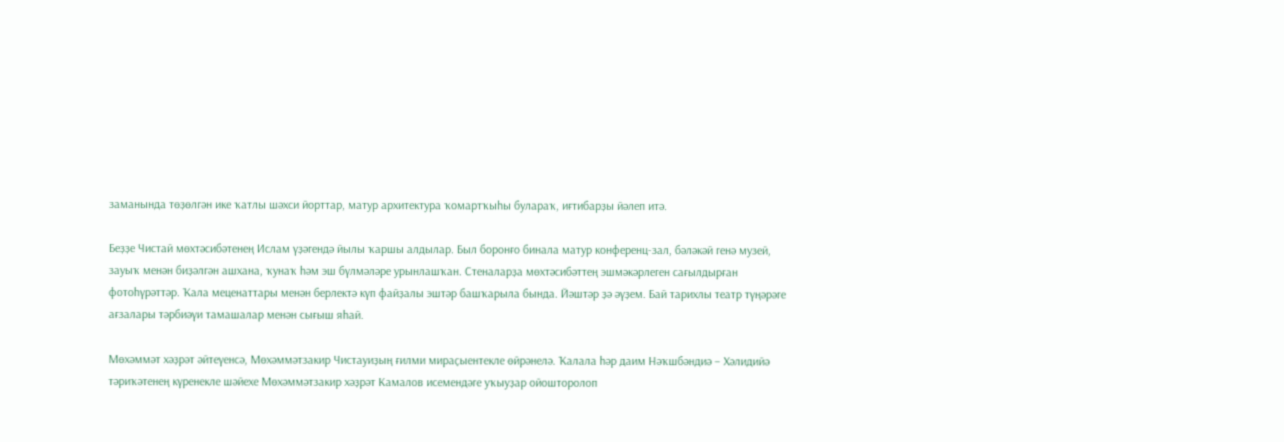заманында төҙөлгән ике ҡатлы шәхси йорттар, матур архитектура ҡомартҡыһы булараҡ, иғтибарҙы йәлеп итә.

Беҙҙе Чистай мөхтәсибәтенең Ислам үҙәгендә йылы ҡаршы алдылар. Был боронғо бинала матур конференц-зал, бәләкәй генә музей, зауыҡ менән биҙәлгән ашхана, ҡунаҡ һәм эш бүлмәләре урынлашҡан. Стеналарҙа мөхтәсибәттең эшмәкәрлеген сағылдырған фотоһүрәттәр. Ҡала меценаттары менән берлектә күп файҙалы эштәр башҡарыла бында. Йәштәр ҙә әүҙем. Бай тарихлы театр түңәрәге ағзалары тәрбиәүи тамашалар менән сығыш яһай.

Мөхәммәт хәҙрәт әйтеүенсә, Мөхәммәтзакир Чистауиҙың ғилми мираҫыентекле өйрәнелә. Ҡалала һәр даим Нәҡшбәндиә – Хәлидийә тәриҡәтенең күренекле шәйехе Мөхәммәтзакир хәҙрәт Камалов исемендәге уҡыуҙар ойошторолоп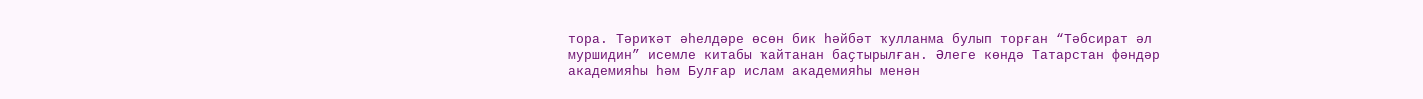тора. Тәриҡәт әһелдәре өсөн бик һәйбәт ҡулланма булып торған “Тәбсират әл муршидин” исемле китабы ҡайтанан баҫтырылған. Әлеге көндә Татарстан фәндәр академияһы һәм Булғар ислам академияһы менән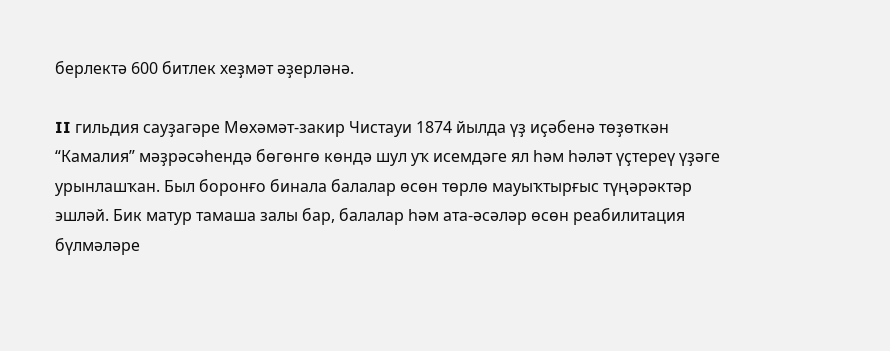берлектә 600 битлек хеҙмәт әҙерләнә.

II гильдия сауҙагәре Мөхәмәт-закир Чистауи 1874 йылда үҙ иҫәбенә төҙөткән “Камалия” мәҙрәсәһендә бөгөнгө көндә шул уҡ исемдәге ял һәм һәләт үҫтереү үҙәге урынлашҡан. Был боронғо бинала балалар өсөн төрлө мауыҡтырғыс түңәрәктәр эшләй. Бик матур тамаша залы бар, балалар һәм ата-әсәләр өсөн реабилитация бүлмәләре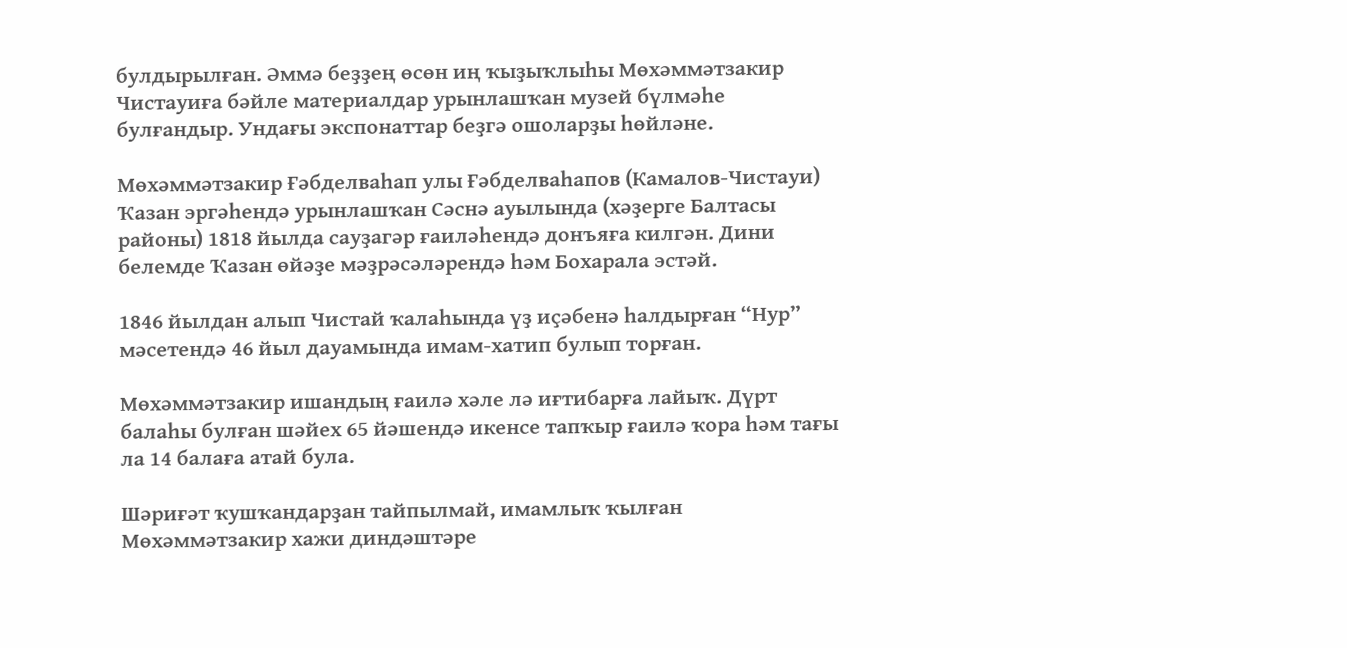булдырылған. Әммә беҙҙең өсөн иң ҡыҙыҡлыһы Мөхәммәтзакир Чистауиға бәйле материалдар урынлашҡан музей бүлмәһе булғандыр. Ундағы экспонаттар беҙгә ошоларҙы һөйләне.

Мөхәммәтзакир Ғәбделваһап улы Ғәбделваһапов (Камалов-Чистауи) Ҡазан эргәһендә урынлашҡан Сәснә ауылында (хәҙерге Балтасы районы) 1818 йылда сауҙагәр ғаиләһендә донъяға килгән. Дини белемде Ҡазан өйәҙе мәҙрәсәләрендә һәм Бохарала эстәй.

1846 йылдан алып Чистай ҡалаһында үҙ иҫәбенә һалдырған “Нур” мәсетендә 46 йыл дауамында имам-хатип булып торған.

Мөхәммәтзакир ишандың ғаилә хәле лә иғтибарға лайыҡ. Дүрт балаһы булған шәйех 65 йәшендә икенсе тапҡыр ғаилә ҡора һәм тағы ла 14 балаға атай була.

Шәриғәт ҡушҡандарҙан тайпылмай, имамлыҡ ҡылған Мөхәммәтзакир хажи диндәштәре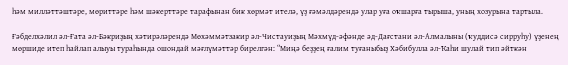һәм милләттәштәре, мөриттәре һәм шәкерттәре тарафынан бик хөрмәт ителә, үҙ ғәмәлдәрендә улар уға оҡшарға тырыша, уның хозурына тартыла.

Ғәбделхәлил әл-Ғата әл-Бәкриҙың хәтирәләрендә Мөхәммәтзакир әл-Чистауиҙың Мәхмүд-әфәнде әд-Дағстани әл-Алмалыны (ҡуддисә сирруһу) үҙенең мөршиде итеп һайлап алыуы тураһында ошондай мәғлүмәттәр бирелгән: “Миңә беҙҙең ғалим туғаныбыҙ Хәбибулла әл-Ҡаһи шулай тип әйткән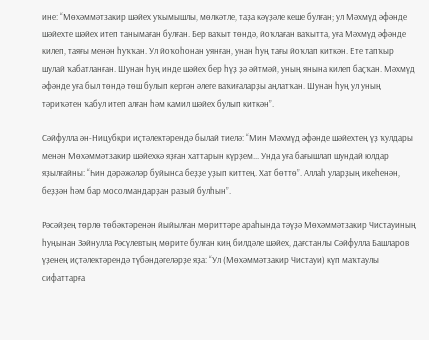ине: “Мөхәммәтзакир шәйех уҡымышлы, мөлкәтле, таҙа кәүҙәле кеше булған; ул Мәхмүд әфәнде шәйехте шәйех итеп танымаған булған. Бер ваҡыт төндә, йоҡлаған ваҡытта, уға Мәхмүд әфәнде килеп, таяғы менән һуҡҡан. Ул йоҡоһонан уянған, унан һуң тағы йоҡлап киткән. Ете тапҡыр шулай ҡабатланған. Шунан һуң инде шәйех бер һүҙ ҙә әйтмәй, уның янына килеп баҫҡан. Мәхмүд әфәнде уға был төндә төш булып кергән әлеге ваҡиғаларҙы аңлатҡан. Шунан һуң ул уның тәриҡәтен ҡабул итеп алған һәм камил шәйех булып киткән”.

Сәйфулла ән-Ницубкри иҫтәлектәрендә былай тиелә: “Мин Мәхмүд әфәнде шәйехтең үҙ ҡулдары менән Мөхәммәтзакир шәйехкә яҙған хаттарын күрҙем... Унда уға бағышлап шундай юлдар яҙылғайны: “Һин дәрәжәләр буйынса беҙҙе уҙып киттең. Хат бөттө”. Аллаһ уларҙың икеһенән, беҙҙән һәм бар мосолмандарҙан разый булһын”.

Рәсәйҙең төрлө төбәктәренән йыйылған мөриттәре араһында тәүҙә Мөхәммәтзакир Чистауиның һуңынан Зәйнулла Рәсүлевтың мөрите булған киң билдәле шәйех, дағстанлы Сәйфулла Башларов үҙенең иҫтәлектәрендә түбәндәгеләрҙе яҙа: “Ул (Мөхәммәтзакир Чистауи) күп маҡтаулы сифаттарға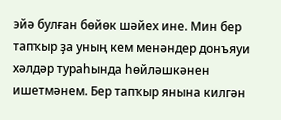эйә булған бөйөк шәйех ине. Мин бер тапҡыр ҙа уның кем менәндер донъяуи хәлдәр тураһында һөйләшкәнен ишетмәнем. Бер тапҡыр янына килгән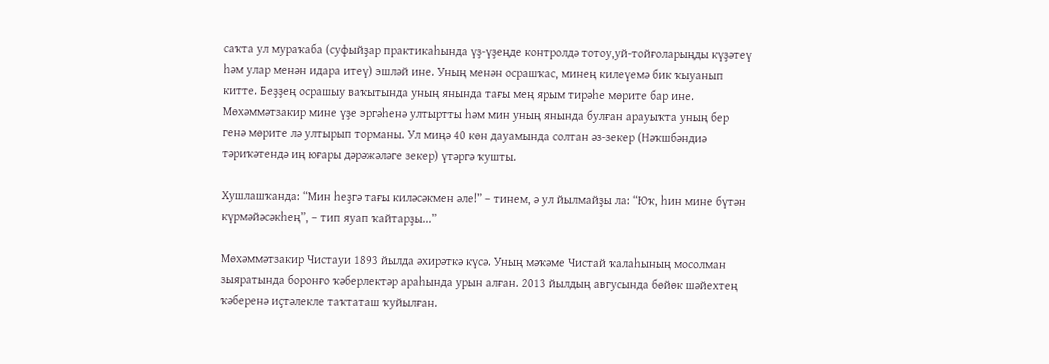саҡта ул мураҡаба (суфыйҙар практикаһында үҙ-үҙеңде контролдә тотоу,уй-тойғоларыңды күҙәтеү һәм улар менән идара итеү) эшләй ине. Уның менән осрашҡас, минең килеүемә бик ҡыуанып китте. Беҙҙең осрашыу ваҡытында уның янында тағы мең ярым тирәһе мөрите бар ине. Мөхәммәтзакир мине үҙе эргәһенә ултыртты һәм мин уның янында булған арауыҡта уның бер генә мөрите лә ултырып торманы. Ул миңә 40 көн дауамында солтан әз-зекер (Нәҡшбәндиә тәриҡәтендә иң юғары дәрәжәләге зекер) үтәргә ҡушты.

Хушлашҡанда: “Мин һеҙгә тағы киләсәкмен әле!” – тинем, ә ул йылмайҙы ла: “Юҡ, һин мине бүтән күрмәйәсәкһең”, – тип яуап ҡайтарҙы...”

Мөхәммәтзакир Чистауи 1893 йылда әхирәткә күсә. Уның мәҡәме Чистай ҡалаһының мосолман зыяратында боронғо ҡәберлектәр араһында урын алған. 2013 йылдың авгусында бөйөк шәйехтең ҡәберенә иҫтәлекле таҡтаташ ҡуйылған.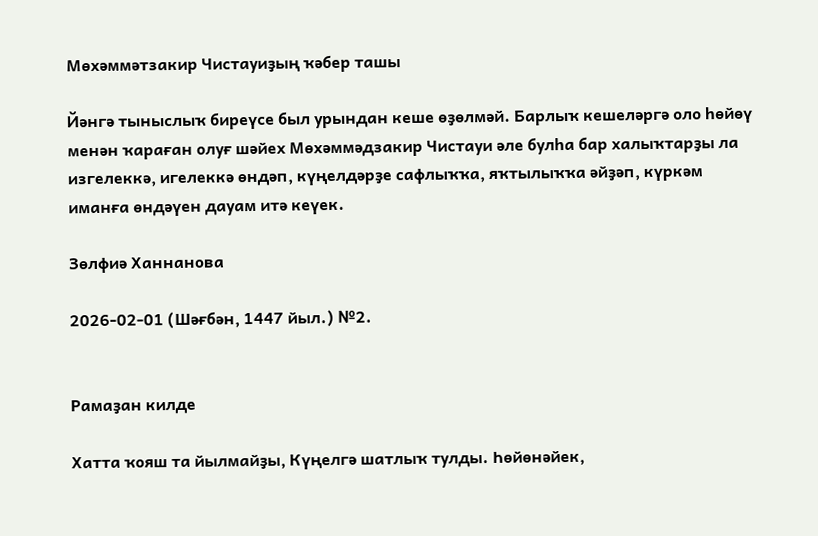Мөхәммәтзакир Чистауиҙың ҡәбер ташы

Йәнгә тыныслыҡ биреүсе был урындан кеше өҙөлмәй. Барлыҡ кешеләргә оло һөйөү менән ҡараған олуғ шәйех Мөхәммәдзакир Чистауи әле булһа бар халыҡтарҙы ла изгелеккә, игелеккә өндәп, күңелдәрҙе сафлыҡҡа, яҡтылыҡҡа әйҙәп, күркәм иманға өндәүен дауам итә кеүек.

Зөлфиә Ханнанова

2026-02-01 (Шәғбән, 1447 йыл.) №2.


Рамаҙан килде

Хатта ҡояш та йылмайҙы, Күңелгә шатлыҡ тулды. Һөйөнәйек,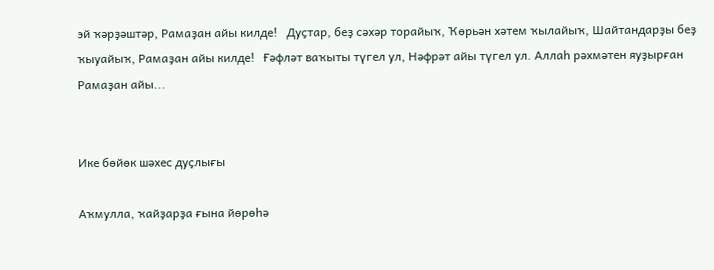эй ҡәрҙәштәр, Рамаҙан айы килде!   Дуҫтар, беҙ сәхәр торайыҡ, Ҡөрьән хәтем ҡылайыҡ, Шайтандарҙы беҙ ҡыуайыҡ, Рамаҙан айы килде!   Ғәфләт ваҡыты түгел ул, Нәфрәт айы түгел ул. Аллаһ рәхмәтен яуҙырған Рамаҙан айы...


Ике бөйөк шәхес дуҫлығы

Аҡмулла, ҡайҙарҙа ғына йөрөһә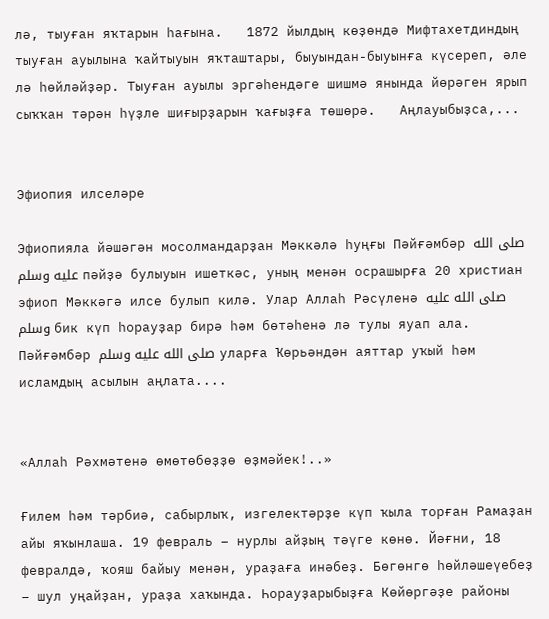лә, тыуған яҡтарын һағына.   1872 йылдың көҙөндә Мифтахетдиндың тыуған ауылына ҡайтыуын яҡташтары, быуындан-быуынға күсереп, әле лә һөйләйҙәр. Тыуған ауылы эргәһендәге шишмә янында йөрәген ярып сыҡҡан тәрән һүҙле шиғырҙарын ҡағыҙға төшөрә.   Аңлауыбыҙса,...


Эфиопия илселәре

Эфиопияла йәшәгән мосолмандарҙан Мәккәлә һуңғы Пәйғәмбәр صلى الله عليه وسلم пәйҙә булыуын ишеткәс, уның менән осрашырға 20 христиан эфиоп Мәккәгә илсе булып килә. Улар Аллаһ Рәсүленә صلى الله عليه وسلم бик күп һорауҙар бирә һәм бөтәһенә лә тулы яуап ала. Пәйғәмбәр صلى الله عليه وسلم уларға Ҡөрьәндән аяттар уҡый һәм исламдың асылын аңлата....


«Аллаһ Рәхмәтенә өмөтөбөҙҙө өҙмәйек!..»

Ғилем һәм тәрбиә, сабырлыҡ, изгелектәрҙе күп ҡыла торған Рамаҙан айы яҡынлаша. 19 февраль – нурлы айҙың тәүге көнө. Йәғни, 18 февралдә, ҡояш байыу менән, ураҙаға инәбеҙ. Бөгөнгө һөйләшеүебеҙ − шул уңайҙан, ураҙа хаҡында. Һорауҙарыбыҙға Көйөргәҙе районы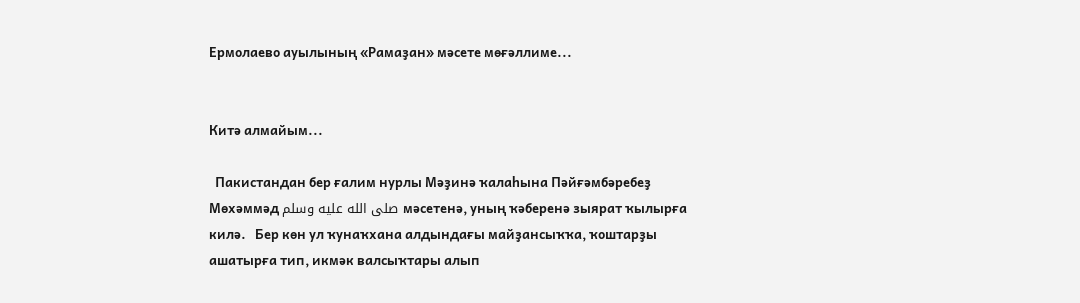Ермолаево ауылының «Рамаҙан» мәсете мөғәллиме...


Китә алмайым...

  Пакистандан бер ғалим нурлы Мәҙинә ҡалаһына Пәйғәмбәребеҙ Мөхәммәд صلى الله عليه وسلم мәсетенә, уның ҡәберенә зыярат ҡылырға килә.   Бер көн ул ҡунаҡхана алдындағы майҙансыҡҡа, ҡоштарҙы ашатырға тип, икмәк валсыҡтары алып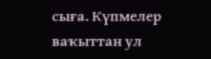сыға. Күпмелер ваҡыттан ул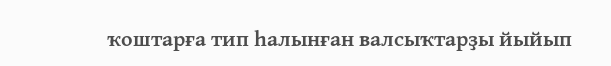ҡоштарға тип һалынған валсыҡтарҙы йыйып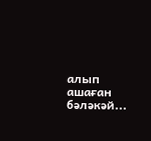алып ашаған бәләкәй...